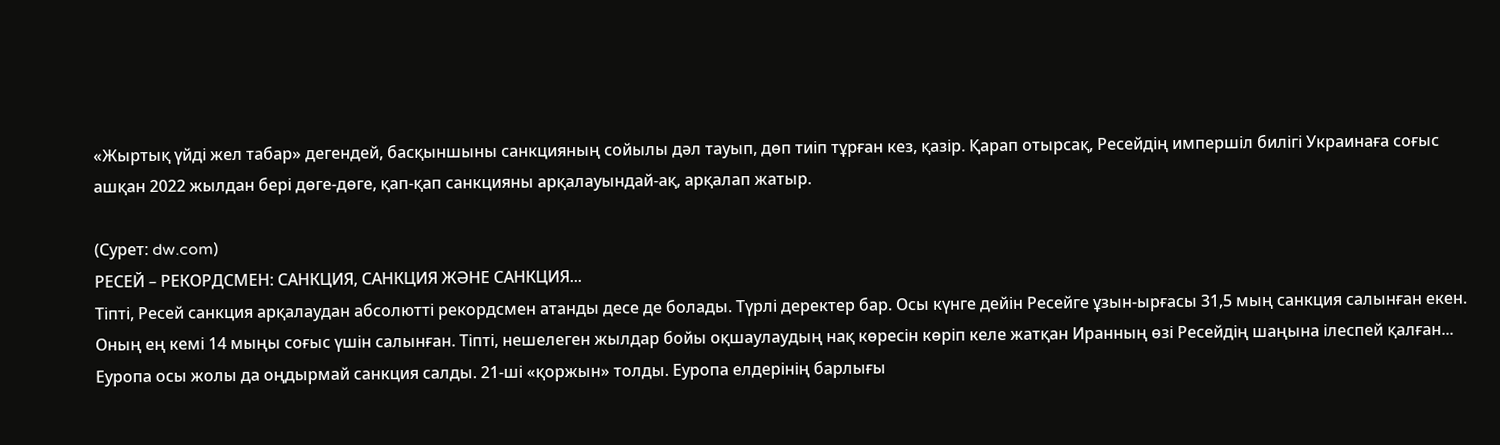«Жыртық үйді жел табар» дегендей, басқыншыны санкцияның сойылы дәл тауып, дөп тиіп тұрған кез, қазір. Қарап отырсақ, Ресейдің импершіл билігі Украинаға соғыс ашқан 2022 жылдан бері дөге-дөге, қап-қап санкцияны арқалауындай-ақ, арқалап жатыр.

(Сурет: dw.com)
РЕСЕЙ – РЕКОРДСМЕН: САНКЦИЯ, САНКЦИЯ ЖӘНЕ САНКЦИЯ...
Тіпті, Ресей санкция арқалаудан абсолютті рекордсмен атанды десе де болады. Түрлі деректер бар. Осы күнге дейін Ресейге ұзын-ырғасы 31,5 мың санкция салынған екен. Оның ең кемі 14 мыңы соғыс үшін салынған. Тіпті, нешелеген жылдар бойы оқшаулаудың нақ көресін көріп келе жатқан Иранның өзі Ресейдің шаңына ілеспей қалған...
Еуропа осы жолы да оңдырмай санкция салды. 21-ші «қоржын» толды. Еуропа елдерінің барлығы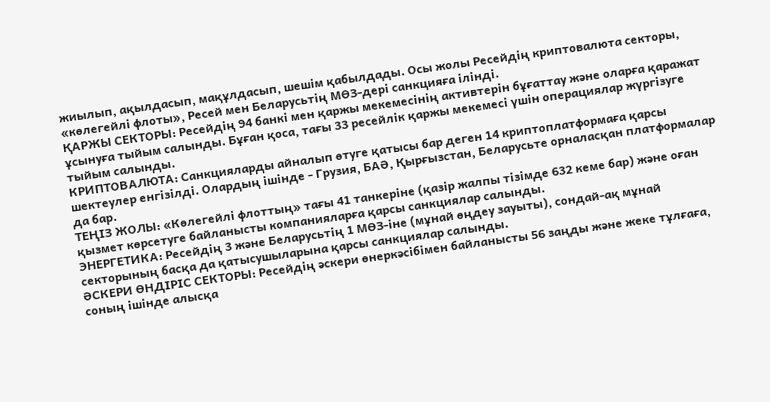жиылып, ақылдасып, мақұлдасып, шешім қабылдады. Осы жолы Ресейдің криптовалюта секторы, «көлегейлі флоты», Ресей мен Беларусьтің МӨЗ-дері санкцияға ілінді.
ҚАРЖЫ СЕКТОРЫ: Ресейдің 94 банкі мен қаржы мекемесінің активтерін бұғаттау және оларға қаражат ұсынуға тыйым салынды. Бұған қоса, тағы 33 ресейлік қаржы мекемесі үшін операциялар жүргізуге тыйым салынды.
КРИПТОВАЛЮТА: Санкцияларды айналып өтуге қатысы бар деген 14 криптоплатформаға қарсы шектеулер енгізілді. Олардың ішінде - Грузия, БАӘ, Қырғызстан, Беларусьте орналасқан платформалар да бар.
ТЕҢІЗ ЖОЛЫ: «Көлегейлі флоттың» тағы 41 танкеріне (қазір жалпы тізімде 632 кеме бар) және оған қызмет көрсетуге байланысты компанияларға қарсы санкциялар салынды.
ЭНЕРГЕТИКА: Ресейдің 3 және Беларусьтің 1 МӨЗ-іне (мұнай өңдеу зауыты), сондай-ақ мұнай секторының басқа да қатысушыларына қарсы санкциялар салынды.
ӘСКЕРИ ӨНДІРІС СЕКТОРЫ: Ресейдің әскери өнеркәсібімен байланысты 56 заңды және жеке тұлғаға, соның ішінде алысқа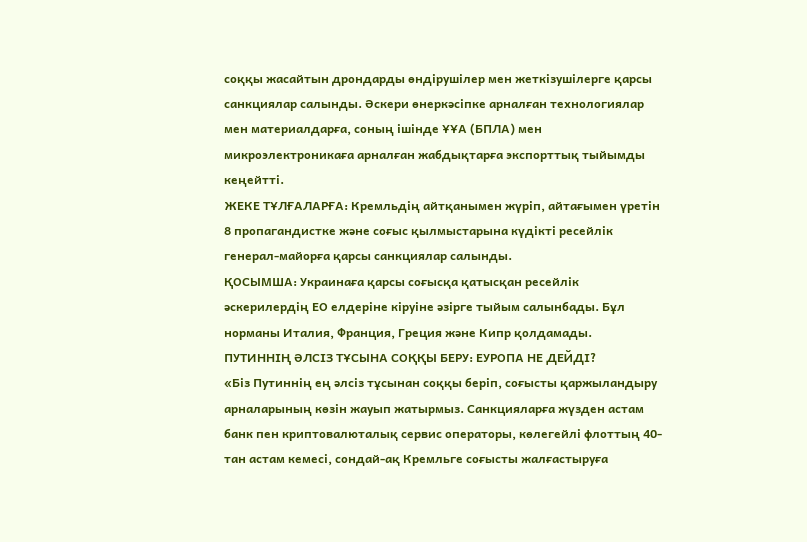соққы жасайтын дрондарды өндірушілер мен жеткізушілерге қарсы санкциялар салынды. Әскери өнеркәсіпке арналған технологиялар мен материалдарға, соның ішінде ҰҰА (БПЛА) мен микроэлектроникаға арналған жабдықтарға экспорттық тыйымды кеңейтті.
ЖЕКЕ ТҰЛҒАЛАРҒА: Кремльдің айтқанымен жүріп, айтағымен үретін 8 пропагандистке және соғыс қылмыстарына күдікті ресейлік генерал-майорға қарсы санкциялар салынды.
ҚОСЫМША: Украинаға қарсы соғысқа қатысқан ресейлік әскерилердің ЕО елдеріне кіруіне әзірге тыйым салынбады. Бұл норманы Италия, Франция, Греция және Кипр қолдамады.
ПУТИННІҢ ӘЛСІЗ ТҰСЫНА СОҚҚЫ БЕРУ: ЕУРОПА НЕ ДЕЙДІ?
«Біз Путиннің ең әлсіз тұсынан соққы беріп, соғысты қаржыландыру арналарының көзін жауып жатырмыз. Санкцияларға жүзден астам банк пен криптовалюталық сервис операторы, көлегейлі флоттың 40-тан астам кемесі, сондай-ақ Кремльге соғысты жалғастыруға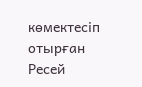көмектесіп отырған Ресей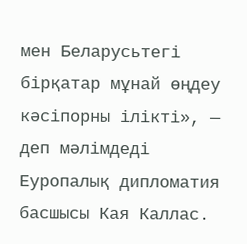мен Беларусьтегі бірқатар мұнай өңдеу кәсіпорны ілікті», — деп мәлімдеді Еуропалық дипломатия басшысы Кая Каллас.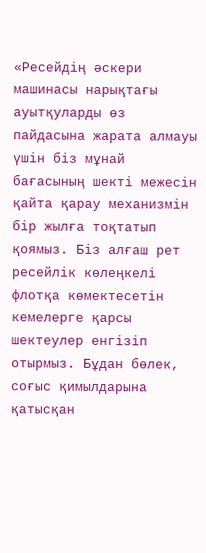«Ресейдің әскери машинасы нарықтағы ауытқуларды өз пайдасына жарата алмауы үшін біз мұнай бағасының шекті межесін қайта қарау механизмін бір жылға тоқтатып қоямыз. Біз алғаш рет ресейлік көлеңкелі флотқа көмектесетін кемелерге қарсы шектеулер енгізіп отырмыз. Бұдан бөлек, соғыс қимылдарына қатысқан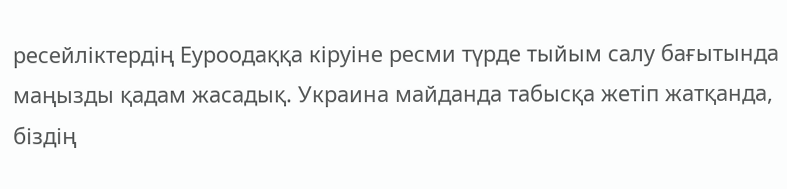ресейліктердің Еуроодаққа кіруіне ресми түрде тыйым салу бағытында маңызды қадам жасадық. Украина майданда табысқа жетіп жатқанда, біздің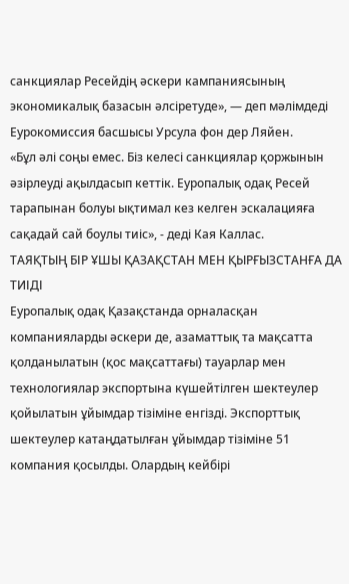санкциялар Ресейдің әскери кампаниясының экономикалық базасын әлсіретуде», — деп мәлімдеді Еурокомиссия басшысы Урсула фон дер Ляйен.
«Бұл әлі соңы емес. Біз келесі санкциялар қоржынын әзірлеуді ақылдасып кеттік. Еуропалық одақ Ресей тарапынан болуы ықтимал кез келген эскалацияға сақадай сай боулы тиіс», - деді Кая Каллас.
ТАЯҚТЫҢ БІР ҰШЫ ҚАЗАҚСТАН МЕН ҚЫРҒЫЗСТАНҒА ДА ТИІДІ
Еуропалық одақ Қазақстанда орналасқан компанияларды әскери де, азаматтық та мақсатта қолданылатын (қос мақсаттағы) тауарлар мен технологиялар экспортына күшейтілген шектеулер қойылатын ұйымдар тізіміне енгізді. Экспорттық шектеулер катаңдатылған ұйымдар тізіміне 51 компания қосылды. Олардың кейбірі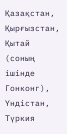Қазақстан, Қырғызстан, Қытай (соның ішінде Гонконг), Үндістан, Түркия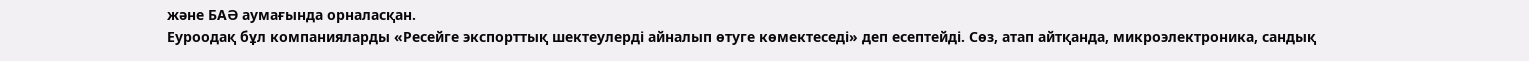және БАӘ аумағында орналасқан.
Еуроодақ бұл компанияларды «Ресейге экспорттық шектеулерді айналып өтуге көмектеседі» деп есептейді. Сөз, атап айтқанда, микроэлектроника, сандық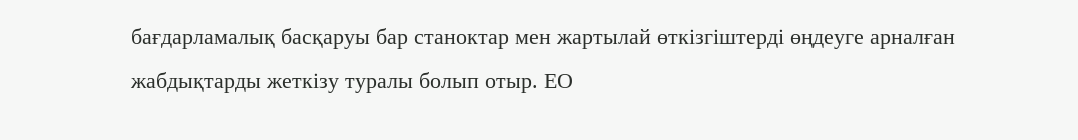бағдарламалық басқаруы бар станоктар мен жартылай өткізгіштерді өңдеуге арналған жабдықтарды жеткізу туралы болып отыр. ЕО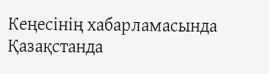Кеңесінің хабарламасында Қазақстанда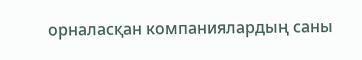орналасқан компаниялардың саны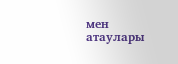мен атаулары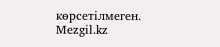көрсетілмеген.
Mezgil.kz